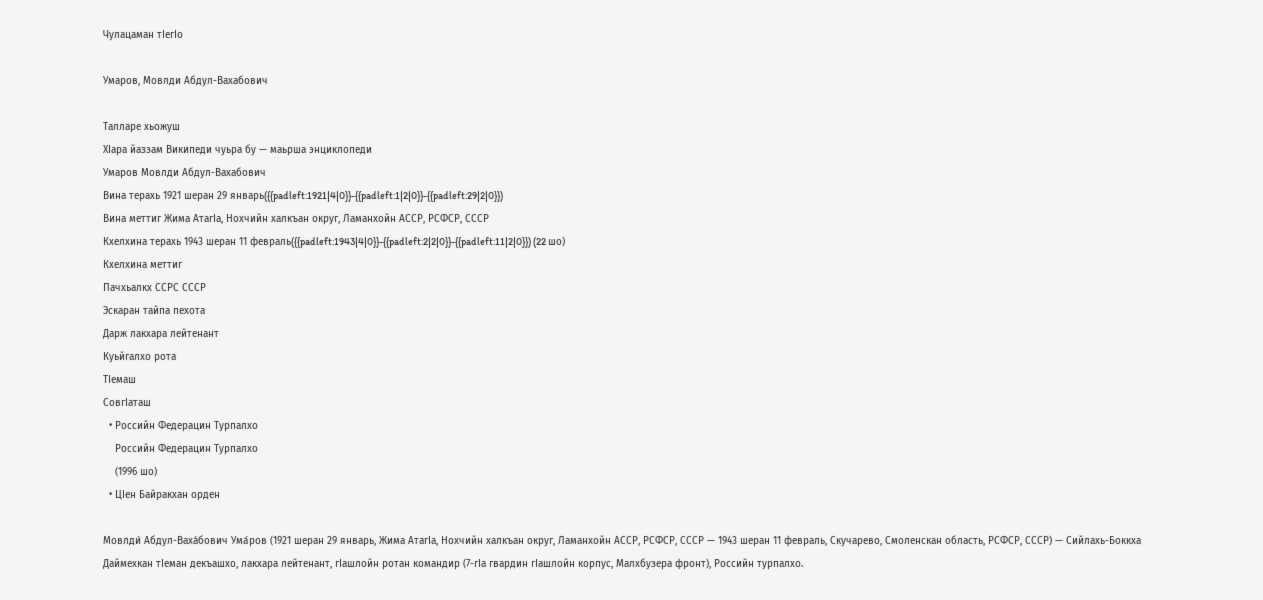Чулацаман тӀегӀо

Умаров, Мовлди Абдул-Вахабович

Талларе хьожуш
ХӀара йаззам Википеди чуьра бу — маьрша энциклопеди
Умаров Мовлди Абдул-Вахабович
Вина терахь 1921 шеран 29 январь({{padleft:1921|4|0}}-{{padleft:1|2|0}}-{{padleft:29|2|0}})
Вина меттиг Жима АтагӀа, Нохчийн халкъан округ, Ламанхойн АССР, РСФСР, СССР
Кхелхина терахь 1943 шеран 11 февраль({{padleft:1943|4|0}}-{{padleft:2|2|0}}-{{padleft:11|2|0}}) (22 шо)
Кхелхина меттиг
Пачхьалкх ССРС СССР
Эскаран тайпа пехота
Дарж лакхара лейтенант
Куьйгалхо рота
ТӀемаш
СовгӀаташ
  • Российн Федерацин Турпалхо
    Российн Федерацин Турпалхо
    (1996 шо)
  • ЦӀен Байракхан орден

Мовлди́ Абдул-Ваха́бович Ума́ров (1921 шеран 29 январь, Жима АтагӀа, Нохчийн халкъан округ, Ламанхойн АССР, РСФСР, СССР — 1943 шеран 11 февраль, Скучарево, Смоленскан область, РСФСР, СССР) — Сийлахь-Боккха Даймехкан тӀеман декъашхо, лакхара лейтенант, гӀашлойн ротан командир (7-гӀа гвардин гӀашлойн корпус, Малхбузера фронт), Российн турпалхо.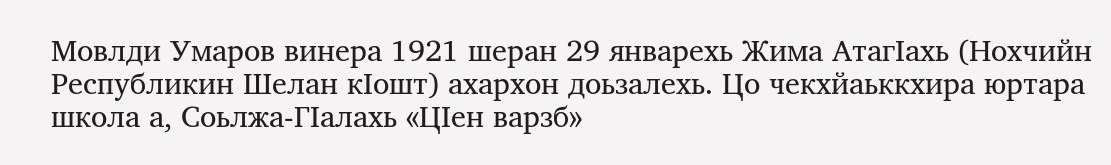Мовлди Умаров винера 1921 шеран 29 январехь Жима АтагӀахь (Нохчийн Республикин Шелан кӀошт) ахархон доьзалехь. Цо чекхйаьккхира юртара школа а, Соьлжа-ГӀалахь «ЦӀен варзб»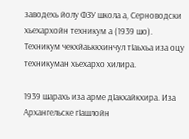заводехь йолу ФЗУ школа а, Серноводски хьехархойн техникум а (1939 шо). Техникум чекхйаьккхинчул тӀаьхьа иза оцу техникуман хьехархо хилира.

1939 шарахь иза арме дӀакхайкхира. Иза Архангельске гӀашлойн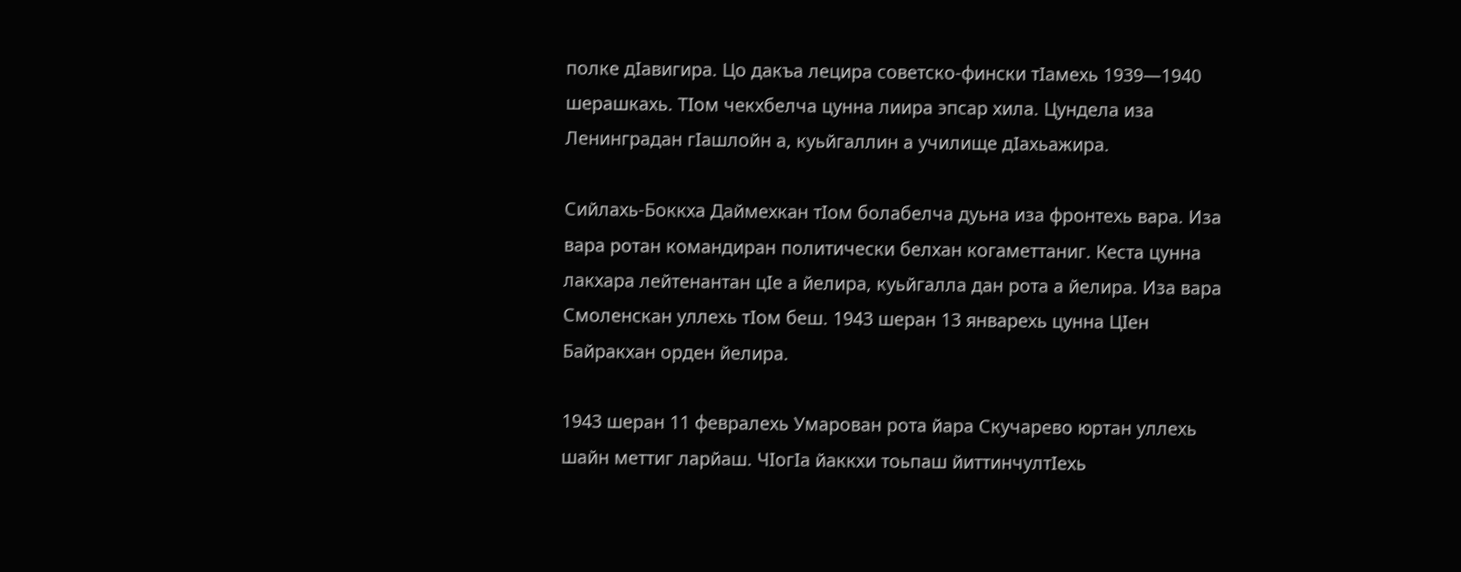полке дӀавигира. Цо дакъа лецира советско-фински тӀамехь 1939—1940 шерашкахь. ТӀом чекхбелча цунна лиира эпсар хила. Цундела иза Ленинградан гӀашлойн а, куьйгаллин а училище дӀахьажира.

Сийлахь-Боккха Даймехкан тӀом болабелча дуьна иза фронтехь вара. Иза вара ротан командиран политически белхан когаметтаниг. Кеста цунна лакхара лейтенантан цӀе а йелира, куьйгалла дан рота а йелира. Иза вара Смоленскан уллехь тӀом беш. 1943 шеран 13 январехь цунна ЦӀен Байракхан орден йелира.

1943 шеран 11 февралехь Умарован рота йара Скучарево юртан уллехь шайн меттиг ларйаш. ЧӀогӀа йаккхи тоьпаш йиттинчултӀехь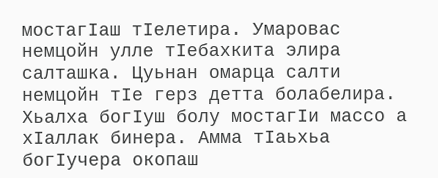мостагӀаш тӀелетира. Умаровас немцойн улле тӀебахкита элира салташка. Цуьнан омарца салти немцойн тӀе герз детта болабелира. Хьалха богӀуш болу мостагӀи массо а хӀаллак бинера. Амма тӀаьхьа богӀучера окопаш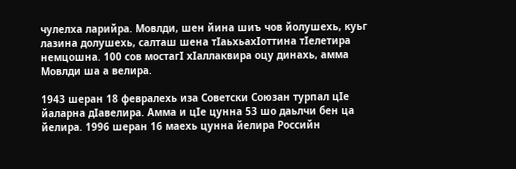чулелха ларийра. Мовлди, шен йина шиъ чов йолушехь, куьг лазина долушехь, салташ шена тӀаьхьахӀоттина тӀелетира немцошна. 100 сов мостагӀ хӀаллаквира оцу динахь, амма Мовлди ша а велира.

1943 шеран 18 февралехь иза Советски Союзан турпал цӀе йаларна дӀавелира. Амма и цӀе цунна 53 шо даьлчи бен ца йелира. 1996 шеран 16 маехь цунна йелира Российн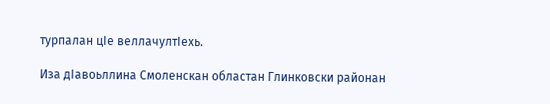турпалан цӀе веллачултӀехь.

Иза дӀавоьллина Смоленскан областан Глинковски районан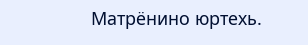Матрёнино юртехь.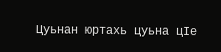Цуьнан юртахь цуьна цӀе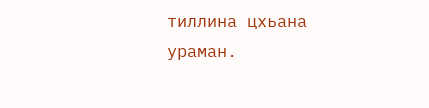тиллина цхьана ураман.